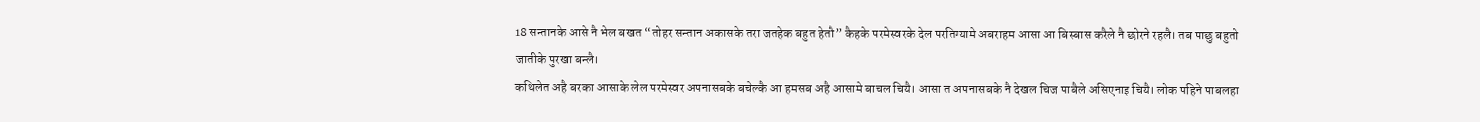18 सन्तानके आसे नै भेल बखत “तोहर सन्तान अकासके तरा जतहेक बहुत हेतौ” कैहके परमेस्वरके देल परतिग्यामे अबराहम आसा आ बिस्बास करैले नै छोरने रहलै। तब पाछु बहुतो जातीके पुरखा बन्लै।
कथिलेत अहै बरका आसाके लेल परमेस्वर अपनासबके बचेल्कै आ हमसब अहै आसामे बाचल चियै। आसा त अपनासबके नै देखल चिज पाबैले असिएनाइ चियै। लोक पहिने पाबलहा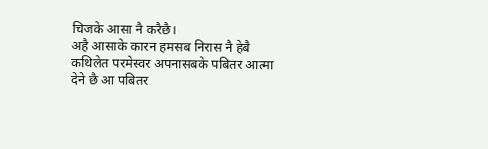चिजके आसा नै करैछै।
अहै आसाके कारन हमसब निरास नै हेबै कथिलेत परमेस्वर अपनासबके पबितर आत्मा देने छै आ पबितर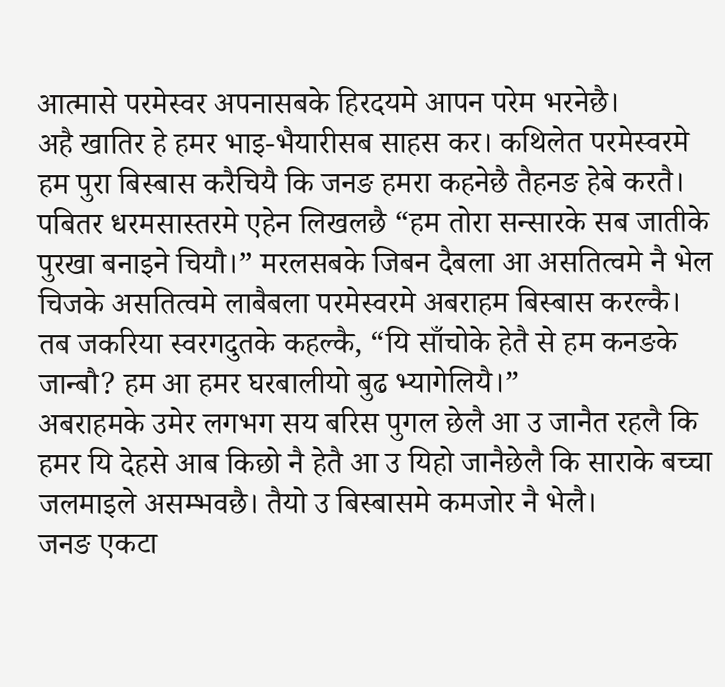आत्मासे परमेस्वर अपनासबके हिरदयमे आपन परेम भरनेछै।
अहै खातिर हे हमर भाइ-भैयारीसब साहस कर। कथिलेत परमेस्वरमे हम पुरा बिस्बास करैचियै कि जनङ हमरा कहनेछै तैहनङ हेबे करतै।
पबितर धरमसास्तरमे एहेन लिखलछै “हम तोरा सन्सारके सब जातीके पुरखा बनाइने चियौ।” मरलसबके जिबन दैबला आ असतित्वमे नै भेल चिजके असतित्वमे लाबैबला परमेस्वरमे अबराहम बिस्बास करल्कै।
तब जकरिया स्वरगदुतके कहल्कै, “यि साँचोके हेतै से हम कनङके जान्बौ? हम आ हमर घरबालीयो बुढ भ्यागेलियै।”
अबराहमके उमेर लगभग सय बरिस पुगल छेलै आ उ जानैत रहलै कि हमर यि देहसे आब किछो नै हेतै आ उ यिहो जानैछेलै कि साराके बच्चा जलमाइले असम्भवछै। तैयो उ बिस्बासमे कमजोर नै भेलै।
जनङ एकटा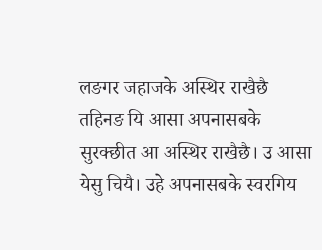लङगर जहाजके अस्थिर राखैछै तहिनङ यि आसा अपनासबके सुरक्छीत आ अस्थिर राखैछै। उ आसा येसु चियै। उहे अपनासबके स्वरगिय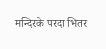मन्दिरके परदा भितर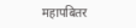महापबितर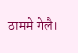ठाममे गेलै।